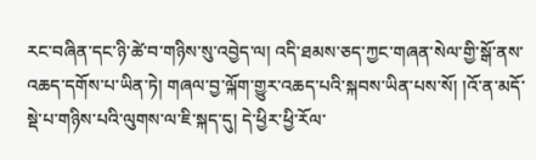རང་བཞིན་དང་ཉི་ཚེ་བ་གཉིས་སུ་འབྱེད་ལ། འདི་ཐམས་ཅད་ཀྱང་གཞན་སེལ་གྱི་སྒོ་ནས་འཆད་དགོས་པ་ཡིན་ཏེ། གཞལ་བྱ་ལྐོག་གྱུར་འཆད་པའི་སྐབས་ཡིན་པས་སོ། །འོ་ན་མདོ་སྡེ་པ་གཉིས་པའི་ལུགས་ལ་ཇི་སྐད་དུ། དེ་ཕྱིར་ཕྱི་རོལ་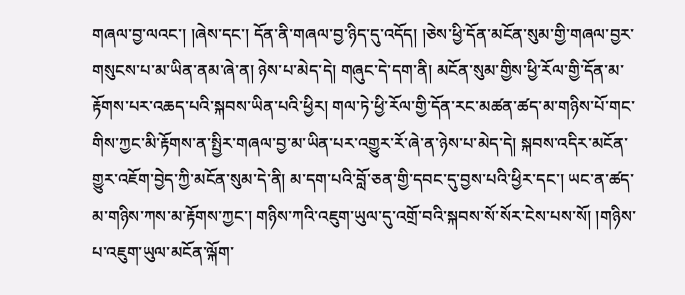གཞལ་བྱ་ལའང་། །ཞེས་དང་། དོན་ནི་གཞལ་བྱ་ཉིད་དུ་འདོད། །ཅེས་ཕྱི་དོན་མངོན་སུམ་གྱི་གཞལ་བྱར་གསུངས་པ་མ་ཡིན་ནམ་ཞེ་ན། ཉེས་པ་མེད་དེ། གཞུང་དེ་དག་ནི། མངོན་སུམ་གྱིས་ཕྱི་རོལ་གྱི་དོན་མ་རྟོགས་པར་འཆད་པའི་སྐབས་ཡིན་པའི་ཕྱིར། གལ་ཏེ་ཕྱི་རོལ་གྱི་དོན་རང་མཚན་ཚད་མ་གཉིས་པོ་གང་གིས་ཀྱང་མི་རྟོགས་ན་སྤྱིར་གཞལ་བྱ་མ་ཡིན་པར་འགྱུར་རོ་ཞེ་ན་ཉེས་པ་མེད་དེ། སྐབས་འདིར་མངོན་གྱུར་འཇོག་བྱེད་ཀྱི་མངོན་སུམ་དེ་ནི། མ་དག་པའི་བློ་ཅན་གྱི་དབང་དུ་བྱས་པའི་ཕྱིར་དང་། ཡང་ན་ཚད་མ་གཉིས་ཀས་མ་རྟོགས་ཀྱང་། གཉིས་ཀའི་འཇུག་ཡུལ་དུ་འགྲོ་བའི་སྐབས་སོ་སོར་ངེས་པས་སོ། །གཉིས་པ་འཇུག་ཡུལ་མངོན་ལྐོག་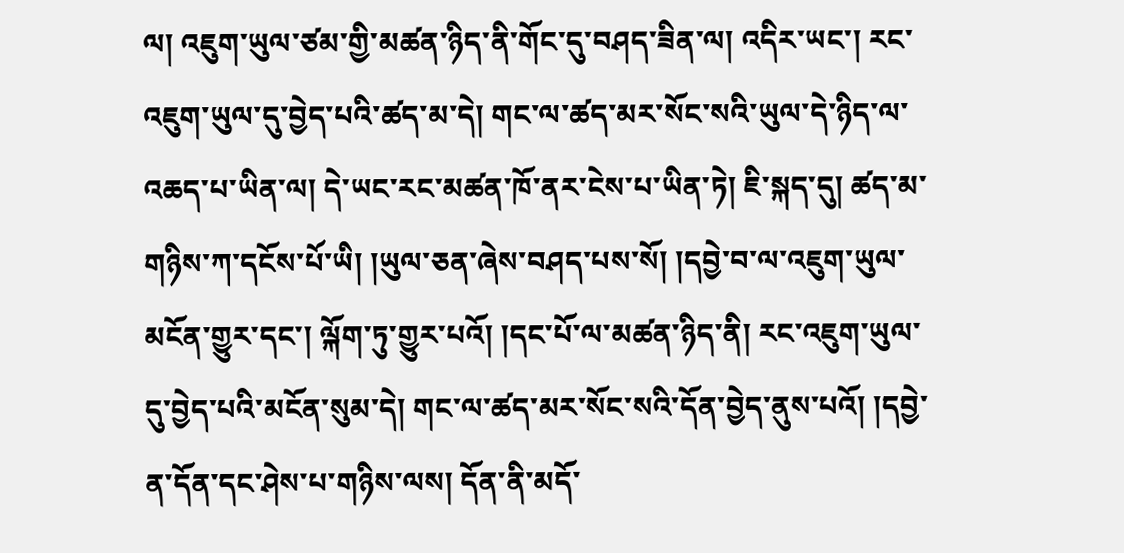ལ། འཇུག་ཡུལ་ཙམ་གྱི་མཚན་ཉིད་ནི་གོང་དུ་བཤད་ཟིན་ལ། འདིར་ཡང་། རང་འཇུག་ཡུལ་དུ་བྱེད་པའི་ཚད་མ་དེ། གང་ལ་ཚད་མར་སོང་སའི་ཡུལ་དེ་ཉིད་ལ་འཆད་པ་ཡིན་ལ། དེ་ཡང་རང་མཚན་ཁོ་ནར་ངེས་པ་ཡིན་ཏེ། ཇི་སྐད་དུ། ཚད་མ་གཉིས་ཀ་དངོས་པོ་ཡི། །ཡུལ་ཅན་ཞེས་བཤད་པས་སོ། །དབྱེ་བ་ལ་འཇུག་ཡུལ་མངོན་གྱུར་དང་། ལྐོག་ཏུ་གྱུར་པའོ། །དང་པོ་ལ་མཚན་ཉིད་ནི། རང་འཇུག་ཡུལ་དུ་བྱེད་པའི་མངོན་སུམ་དེ། གང་ལ་ཚད་མར་སོང་སའི་དོན་བྱེད་ནུས་པའོ། །དབྱེ་ན་དོན་དང་ཤེས་པ་གཉིས་ལས། དོན་ནི་མདོ་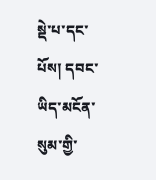སྡེ་པ་དང་པོས། དབང་ཡིད་མངོན་སུམ་གྱི་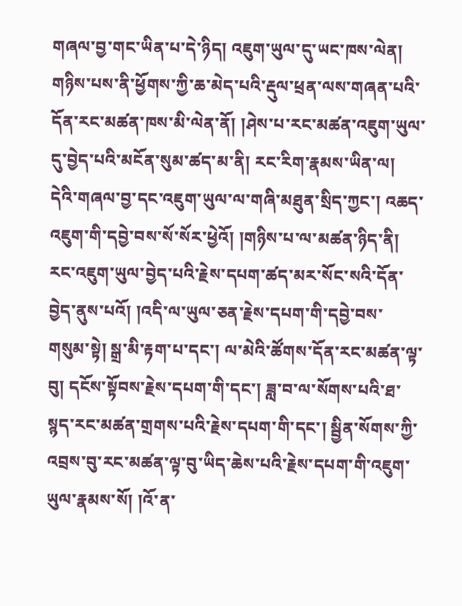གཞལ་བྱ་གང་ཡིན་པ་དེ་ཉིད། འཇུག་ཡུལ་དུ་ཡང་ཁས་ལེན། གཉིས་པས་ནི་ཕྱོགས་ཀྱི་ཆ་མེད་པའི་རྡུལ་ཕྲན་ལས་གཞན་པའི་དོན་རང་མཚན་ཁས་མི་ལེན་ནོ། །ཤེས་པ་རང་མཚན་འཇུག་ཡུལ་དུ་བྱེད་པའི་མངོན་སུམ་ཚད་མ་ནི། རང་རིག་རྣམས་ཡིན་ལ། དེའི་གཞལ་བྱ་དང་འཇུག་ཡུལ་ལ་གཞི་མཐུན་སྲིད་ཀྱང་། འཆད་འཇུག་གི་དབྱེ་བས་སོ་སོར་ཕྱེའོ། །གཉིས་པ་ལ་མཚན་ཉིད་ནི། རང་འཇུག་ཡུལ་བྱེད་པའི་རྗེས་དཔག་ཚད་མར་སོང་སའི་དོན་བྱེད་ནུས་པའོ། །འདི་ལ་ཡུལ་ཅན་རྗེས་དཔག་གི་དབྱེ་བས་གསུམ་སྟེ། སྒྲ་མི་རྟག་པ་དང་། ལ་མེའི་ཚོགས་དོན་རང་མཚན་ལྟ་བུ། དངོས་སྟོབས་རྗེས་དཔག་གི་དང་། ཟླ་བ་ལ་སོགས་པའི་ཐ་སྙད་རང་མཚན་གྲགས་པའི་རྗེས་དཔག་གི་དང་། སྦྱིན་སོགས་ཀྱི་འབྲས་བུ་རང་མཚན་ལྟ་བུ་ཡིད་ཆེས་པའི་རྗེས་དཔག་གི་འཇུག་ཡུལ་རྣམས་སོ། །འོ་ན་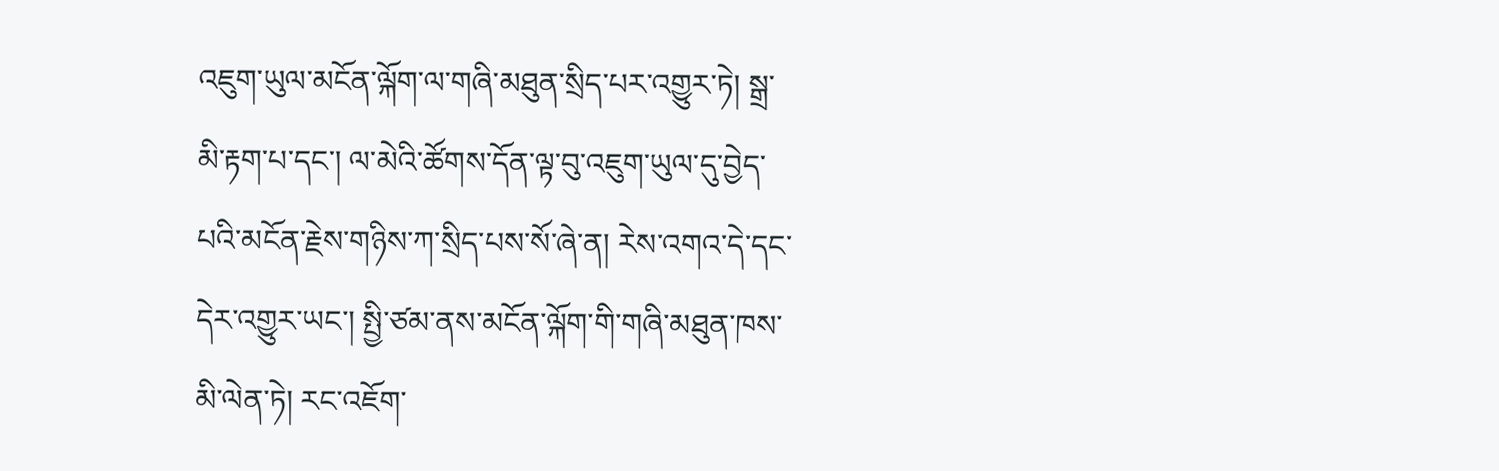འཇུག་ཡུལ་མངོན་ལྐོག་ལ་གཞི་མཐུན་སྲིད་པར་འགྱུར་ཏེ། སྒྲ་མི་རྟག་པ་དང་། ལ་མེའི་ཚོགས་དོན་ལྟ་བུ་འཇུག་ཡུལ་དུ་བྱེད་པའི་མངོན་རྗེས་གཉིས་ཀ་སྲིད་པས་སོ་ཞེ་ན། རེས་འགའ་དེ་དང་དེར་འགྱུར་ཡང་། སྤྱི་ཙམ་ནས་མངོན་ལྐོག་གི་གཞི་མཐུན་ཁས་མི་ལེན་ཏེ། རང་འཇོག་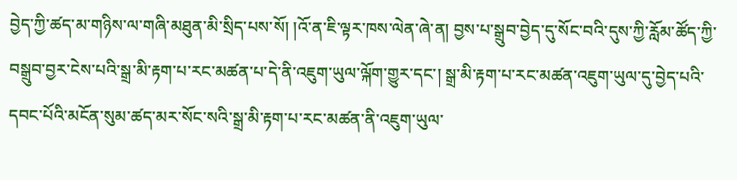བྱེད་ཀྱི་ཚད་མ་གཉིས་ལ་གཞི་མཐུན་མི་སྲིད་པས་སོ། །འོ་ན་ཇི་ལྟར་ཁས་ལེན་ཞེ་ན། བྱས་པ་སྒྲུབ་བྱེད་དུ་སོང་བའི་དུས་ཀྱི་རློམ་ཚོད་ཀྱི་བསྒྲུབ་བྱར་ངེས་པའི་སྒྲ་མི་རྟག་པ་རང་མཚན་པ་དེ་ནི་འཇུག་ཡུལ་ལྐོག་གྱུར་དང་། སྒྲ་མི་རྟག་པ་རང་མཚན་འཇུག་ཡུལ་དུ་བྱེད་པའི་དབང་པོའི་མངོན་སུམ་ཚད་མར་སོང་སའི་སྒྲ་མི་རྟག་པ་རང་མཚན་ནི་འཇུག་ཡུལ་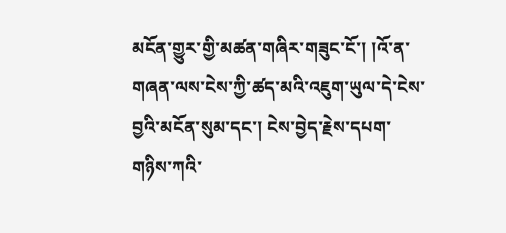མངོན་གྱུར་གྱི་མཚན་གཞིར་གཟུང་ངོ་། །འོ་ན་གཞན་ལས་ངེས་ཀྱི་ཚད་མའི་འཇུག་ཡུལ་དེ་ངེས་བྱའི་མངོན་སུམ་དང་། ངེས་བྱེད་རྗེས་དཔག་གཉིས་ཀའི་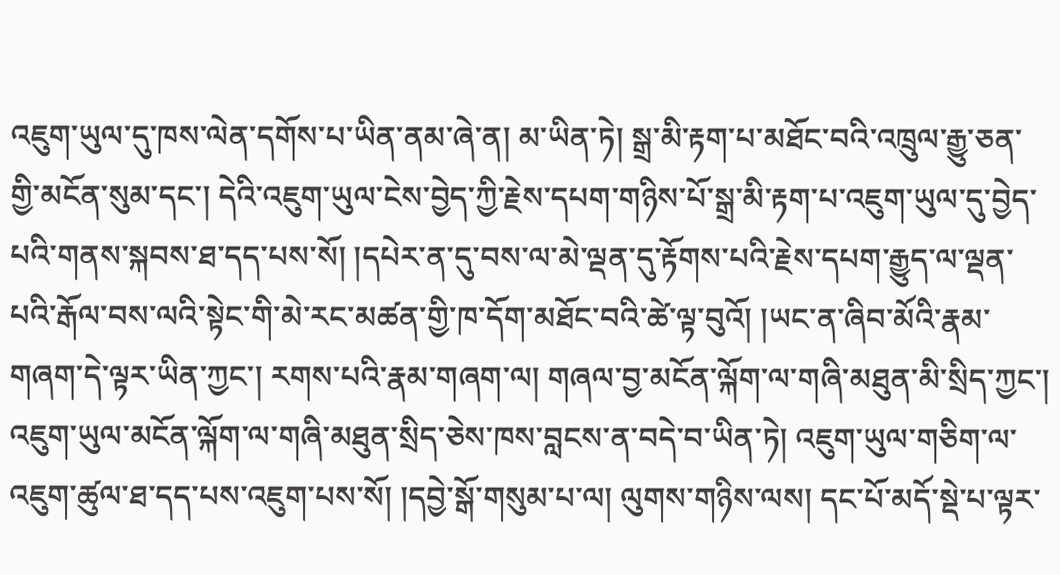འཇུག་ཡུལ་དུ་ཁས་ལེན་དགོས་པ་ཡིན་ནམ་ཞེ་ན། མ་ཡིན་ཏེ། སྒྲ་མི་རྟག་པ་མཐོང་བའི་འཁྲུལ་རྒྱུ་ཅན་གྱི་མངོན་སུམ་དང་། དེའི་འཇུག་ཡུལ་ངེས་བྱེད་ཀྱི་རྗེས་དཔག་གཉིས་པོ་སྒྲ་མི་རྟག་པ་འཇུག་ཡུལ་དུ་བྱེད་པའི་གནས་སྐབས་ཐ་དད་པས་སོ། །དཔེར་ན་དུ་བས་ལ་མེ་ལྡན་དུ་རྟོགས་པའི་རྗེས་དཔག་རྒྱུད་ལ་ལྡན་པའི་རྒོལ་བས་ལའི་སྟེང་གི་མེ་རང་མཚན་གྱི་ཁ་དོག་མཐོང་བའི་ཚེ་ལྟ་བུའོ། །ཡང་ན་ཞིབ་མོའི་རྣམ་གཞག་དེ་ལྟར་ཡིན་ཀྱང་། རགས་པའི་རྣམ་གཞག་ལ། གཞལ་བྱ་མངོན་ལྐོག་ལ་གཞི་མཐུན་མི་སྲིད་ཀྱང་། འཇུག་ཡུལ་མངོན་ལྐོག་ལ་གཞི་མཐུན་སྲིད་ཅེས་ཁས་བླངས་ན་བདེ་བ་ཡིན་ཏེ། འཇུག་ཡུལ་གཅིག་ལ་འཇུག་ཚུལ་ཐ་དད་པས་འཇུག་པས་སོ། །དབྱེ་སྒོ་གསུམ་པ་ལ། ལུགས་གཉིས་ལས། དང་པོ་མདོ་སྡེ་པ་ལྟར་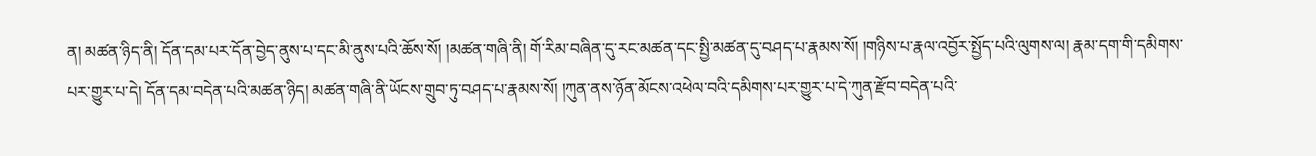ན། མཚན་ཉིད་ནི། དོན་དམ་པར་དོན་བྱེད་ནུས་པ་དང་མི་ནུས་པའི་ཆོས་སོ། །མཚན་གཞི་ནི། གོ་རིམ་བཞིན་དུ་རང་མཚན་དང་སྤྱི་མཚན་དུ་བཤད་པ་རྣམས་སོ། །གཉིས་པ་རྣལ་འབྱོར་སྤྱོད་པའི་ལུགས་ལ། རྣམ་དག་གི་དམིགས་པར་གྱུར་པ་དེ། དོན་དམ་བདེན་པའི་མཚན་ཉིད། མཚན་གཞི་ནི་ཡོངས་གྲུབ་ཏུ་བཤད་པ་རྣམས་སོ། །ཀུན་ནས་ཉོན་མོངས་འཕེལ་བའི་དམིགས་པར་གྱུར་པ་དེ་ཀུན་རྫོབ་བདེན་པའི་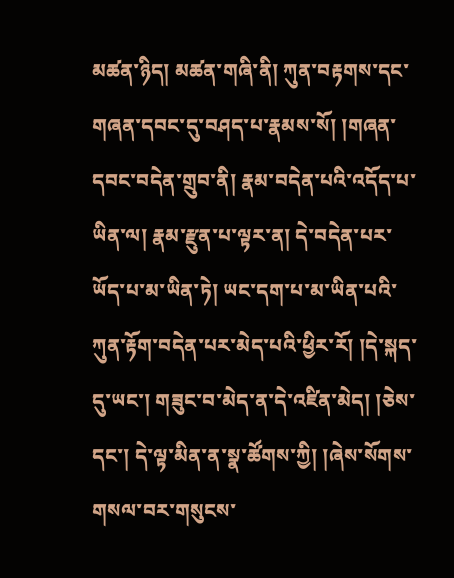མཚན་ཉིད། མཚན་གཞི་ནི། ཀུན་བརྟགས་དང་གཞན་དབང་དུ་བཤད་པ་རྣམས་སོ། །གཞན་དབང་བདེན་གྲུབ་ནི། རྣམ་བདེན་པའི་འདོད་པ་ཡིན་ལ། རྣམ་རྫུན་པ་ལྟར་ན། དེ་བདེན་པར་ཡོད་པ་མ་ཡིན་ཏེ། ཡང་དག་པ་མ་ཡིན་པའི་ཀུན་རྟོག་བདེན་པར་མེད་པའི་ཕྱིར་རོ། །དེ་སྐད་དུ་ཡང་། གཟུང་བ་མེད་ན་དེ་འཛིན་མེད། །ཅེས་དང་། དེ་ལྟ་མིན་ན་སྣ་ཚོགས་ཀྱི། །ཞེས་སོགས་གསལ་བར་གསུངས་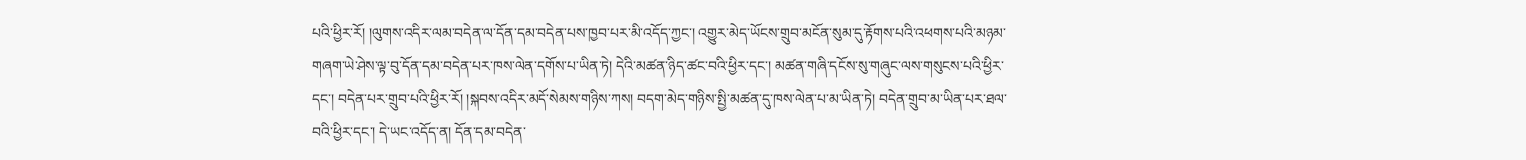པའི་ཕྱིར་རོ། །ལུགས་འདིར་ལམ་བདེན་ལ་དོན་དམ་བདེན་པས་ཁྱབ་པར་མི་འདོད་ཀྱང་། འགྱུར་མེད་ཡོངས་གྲུབ་མངོན་སུམ་དུ་རྟོགས་པའི་འཕགས་པའི་མཉམ་གཞག་ཡེ་ཤེས་ལྟ་བུ་དོན་དམ་བདེན་པར་ཁས་ལེན་དགོས་པ་ཡིན་ཏེ། དེའི་མཚན་ཉིད་ཚང་བའི་ཕྱིར་དང་། མཚན་གཞི་དངོས་སུ་གཞུང་ལས་གསུངས་པའི་ཕྱིར་དང་། བདེན་པར་གྲུབ་པའི་ཕྱིར་རོ། །སྐབས་འདིར་མདོ་སེམས་གཉིས་ཀས། བདག་མེད་གཉིས་སྤྱི་མཚན་དུ་ཁས་ལེན་པ་མ་ཡིན་ཏེ། བདེན་གྲུབ་མ་ཡིན་པར་ཐལ་བའི་ཕྱིར་དང་། དེ་ཡང་འདོད་ན། དོན་དམ་བདེན་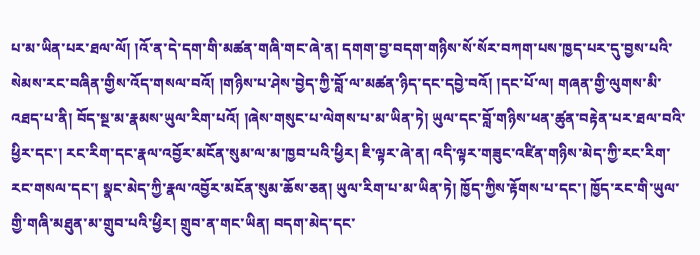པ་མ་ཡིན་པར་ཐལ་ལོ། །འོ་ན་དེ་དག་གི་མཚན་གཞི་གང་ཞེ་ན། དགག་བྱ་བདག་གཉིས་སོ་སོར་བཀག་པས་ཁྱད་པར་དུ་བྱས་པའི་སེམས་རང་བཞིན་གྱིས་འོད་གསལ་བའོ། །གཉིས་པ་ཤེས་བྱེད་ཀྱི་བློ་ལ་མཚན་ཉིད་དང་དབྱེ་བའོ། །དང་པོ་ལ། གཞན་གྱི་ལུགས་མི་འཐད་པ་ནི། བོད་སྔ་མ་རྣམས་ཡུལ་རིག་པའོ། །ཞེས་གསུང་པ་ལེགས་པ་མ་ཡིན་ཏེ། ཡུལ་དང་བློ་གཉིས་ཕན་ཚུན་བརྟེན་པར་ཐལ་བའི་ཕྱིར་དང་། རང་རིག་དང་རྣལ་འབྱོར་མངོན་སུམ་ལ་མ་ཁྱབ་པའི་ཕྱིར། ཇི་ལྟར་ཞེ་ན། འདི་ལྟར་གཟུང་འཛིན་གཉིས་མེད་ཀྱི་རང་རིག་རང་གསལ་དང་། སྣང་མེད་ཀྱི་རྣལ་འབྱོར་མངོན་སུམ་ཆོས་ཅན། ཡུལ་རིག་པ་མ་ཡིན་ཏེ། ཁྱོད་ཀྱིས་རྟོགས་པ་དང་། ཁྱོད་རང་གི་ཡུལ་གྱི་གཞི་མཐུན་མ་གྲུབ་པའི་ཕྱིར། གྲུབ་ན་གང་ཡིན། བདག་མེད་དང་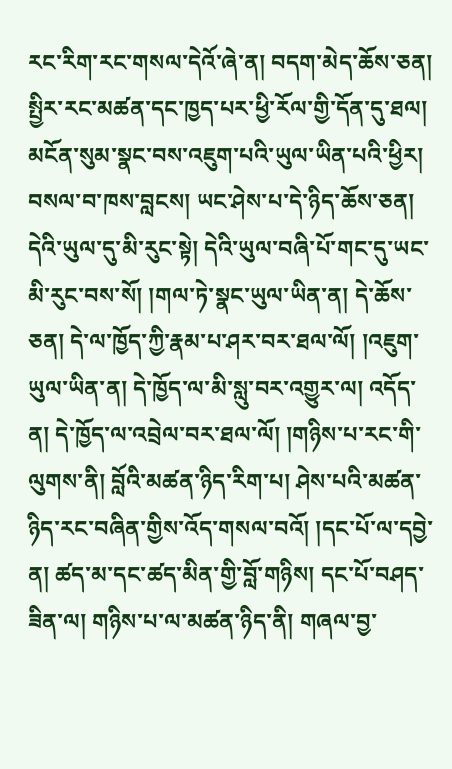རང་རིག་རང་གསལ་དེའོ་ཞེ་ན། བདག་མེད་ཆོས་ཅན། སྤྱིར་རང་མཚན་དང་ཁྱད་པར་ཕྱི་རོལ་གྱི་དོན་དུ་ཐལ། མངོན་སུམ་སྣང་བས་འཇུག་པའི་ཡུལ་ཡིན་པའི་ཕྱིར། བསལ་བ་ཁས་བླངས། ཡང་ཤེས་པ་དེ་ཉིད་ཆོས་ཅན། དེའི་ཡུལ་དུ་མི་རུང་སྟེ། དེའི་ཡུལ་བཞི་པོ་གང་དུ་ཡང་མི་རུང་བས་སོ། །གལ་ཏེ་སྣང་ཡུལ་ཡིན་ན། དེ་ཆོས་ཅན། དེ་ལ་ཁྱོད་ཀྱི་རྣམ་པ་ཤར་བར་ཐལ་ལོ། །འཇུག་ཡུལ་ཡིན་ན། དེ་ཁྱོད་ལ་མི་སླུ་བར་འགྱུར་ལ། འདོད་ན། དེ་ཁྱོད་ལ་འབྲེལ་བར་ཐལ་ལོ། །གཉིས་པ་རང་གི་ལུགས་ནི། བློའི་མཚན་ཉིད་རིག་པ། ཤེས་པའི་མཚན་ཉིད་རང་བཞིན་གྱིས་འོད་གསལ་བའོ། །དང་པོ་ལ་དབྱེ་ན། ཚད་མ་དང་ཚད་མིན་གྱི་བློ་གཉིས། དང་པོ་བཤད་ཟིན་ལ། གཉིས་པ་ལ་མཚན་ཉིད་ནི། གཞལ་བྱ་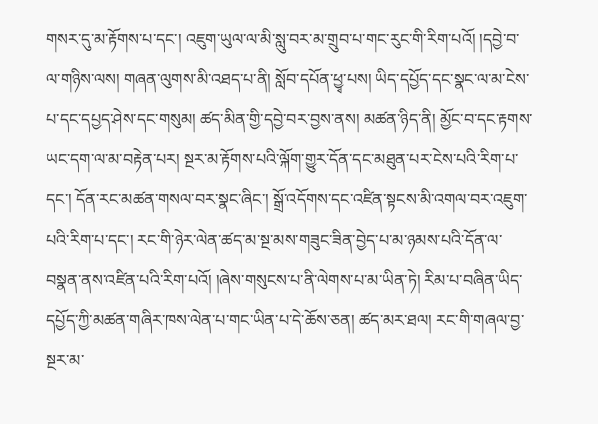གསར་དུ་མ་རྟོགས་པ་དང་། འཇུག་ཡུལ་ལ་མི་སླུ་བར་མ་གྲུབ་པ་གང་རུང་གི་རིག་པའོ། །དབྱེ་བ་ལ་གཉིས་ལས། གཞན་ལུགས་མི་འཐད་པ་ནི། སློབ་དཔོན་ཕྱྭ་པས། ཡིད་དཔྱོད་དང་སྣང་ལ་མ་ངེས་པ་དང་དཔྱད་ཤེས་དང་གསུམ། ཚད་མིན་གྱི་དབྱེ་བར་བྱས་ནས། མཚན་ཉིད་ནི། མྱོང་བ་དང་རྟགས་ཡང་དག་ལ་མ་བརྟེན་པར། སྔར་མ་རྟོགས་པའི་ལྐོག་གྱུར་དོན་དང་མཐུན་པར་ངེས་པའི་རིག་པ་དང་། དོན་རང་མཚན་གསལ་བར་སྣང་ཞིང་། སྒྲོ་འདོགས་དང་འཛིན་སྟངས་མི་འགལ་བར་འཇུག་པའི་རིག་པ་དང་། རང་གི་ཉེར་ལེན་ཚད་མ་སྔ་མས་གཟུང་ཟིན་བྱེད་པ་མ་ཉམས་པའི་དོན་ལ་བསྣན་ནས་འཛིན་པའི་རིག་པའོ། །ཞེས་གསུངས་པ་ནི་ལེགས་པ་མ་ཡིན་ཏེ། རིམ་པ་བཞིན་ཡིད་དཔྱོད་ཀྱི་མཚན་གཞིར་ཁས་ལེན་པ་གང་ཡིན་པ་དེ་ཆོས་ཅན། ཚད་མར་ཐལ། རང་གི་གཞལ་བྱ་སྔར་མ་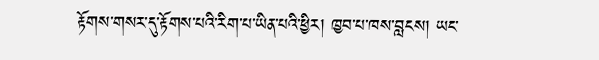རྟོགས་གསར་དུ་རྟོགས་པའི་རིག་པ་ཡིན་པའི་ཕྱིར། ཁྱབ་པ་ཁས་བླངས། ཡང་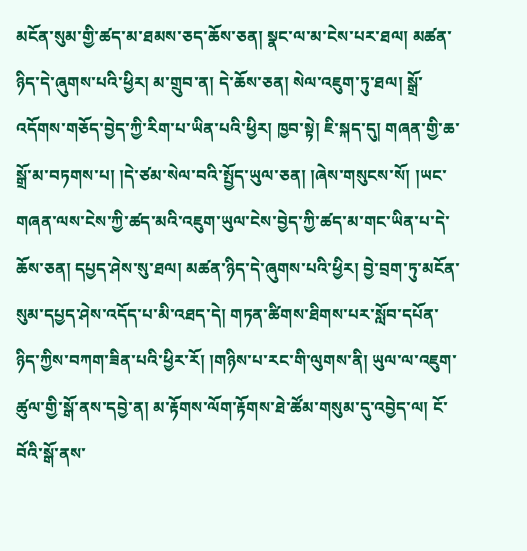མངོན་སུམ་གྱི་ཚད་མ་ཐམས་ཅད་ཆོས་ཅན། སྣང་ལ་མ་ངེས་པར་ཐལ། མཚན་ཉིད་དེ་ཞུགས་པའི་ཕྱིར། མ་གྲུབ་ན། དེ་ཆོས་ཅན། སེལ་འཇུག་ཏུ་ཐལ། སྒྲོ་འདོགས་གཅོད་བྱེད་ཀྱི་རིག་པ་ཡིན་པའི་ཕྱིར། ཁྱབ་སྟེ། ཇི་སྐད་དུ། གཞན་གྱི་ཆ་སྒྲོ་མ་བཏགས་པ། །དེ་ཙམ་སེལ་བའི་སྤྱོད་ཡུལ་ཅན། །ཞེས་གསུངས་སོ། །ཡང་གཞན་ལས་ངེས་ཀྱི་ཚད་མའི་འཇུག་ཡུལ་ངེས་བྱེད་ཀྱི་ཚད་མ་གང་ཡིན་པ་དེ་ཆོས་ཅན། དཔྱད་ཤེས་སུ་ཐལ། མཚན་ཉིད་དེ་ཞུགས་པའི་ཕྱིར། བྱེ་བྲག་ཏུ་མངོན་སུམ་དཔྱད་ཤེས་འདོད་པ་མི་འཐད་དེ། གཏན་ཚིགས་ཐིགས་པར་སློབ་དཔོན་ཉིད་ཀྱིས་བཀག་ཟིན་པའི་ཕྱིར་རོ། །གཉིས་པ་རང་གི་ལུགས་ནི། ཡུལ་ལ་འཇུག་ཚུལ་གྱི་སྒོ་ནས་དབྱེ་ན། མ་རྟོགས་ལོག་རྟོགས་ཐེ་ཚོམ་གསུམ་དུ་འབྱེད་ལ། ངོ་བོའི་སྒོ་ནས་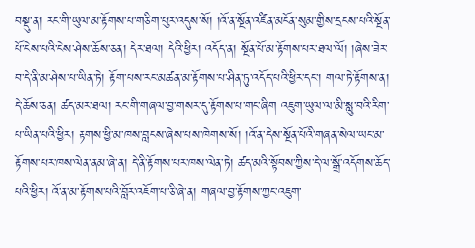བསྡུ་ན། རང་གི་ཡུལ་མ་རྟོགས་པ་གཅིག་པུར་འདུས་སོ། །འོ་ན་སྔོན་འཛིན་མངོན་སུམ་གྱིས་དྲངས་པའི་སྔོན་པོ་ངེས་པའི་ངེས་ཤེས་ཆོས་ཅན། དེར་ཐལ། དེའི་ཕྱིར། འདོད་ན། སྔོན་པོ་མ་རྟོགས་པར་ཐལ་ལོ། །ཞེས་ཟེར་བ་དེ་ནི་མ་ཤེས་པ་ཡིན་ཏེ། རྟོག་པས་རང་མཚན་མ་རྟོགས་པ་ཤིན་ཏུ་འདོད་པའི་ཕྱིར་དང་། གལ་ཏེ་རྟོགས་ན། དེ་ཆོས་ཅན། ཚད་མར་ཐལ། རང་གི་གཞལ་བྱ་གསར་དུ་རྟོགས་པ་གང་ཞིག འཇུག་ཡུལ་ལ་མི་སླུ་བའི་རིག་པ་ཡིན་པའི་ཕྱིར། རྟགས་ཕྱི་མ་ཁས་བླངས་ཞེས་པས་ཁེགས་སོ། །འོ་ན་དེས་སྔོན་པོའི་གཞན་སེལ་ཡང་མ་རྟོགས་པར་ཁས་ལེན་ནམ་ཞེ་ན། དེ་ནི་རྟོགས་པར་ཁས་ལེན་ཏེ། ཚད་མའི་སྟོབས་ཀྱིས་དེ་ལ་སྒྲོ་འདོགས་ཆོད་པའི་ཕྱིར། འོ་ན་མ་རྟོགས་པའི་བློར་འཇོག་པ་ཅི་ཞེ་ན། གཞལ་བྱ་རྟོགས་ཀྱང་འཇུག་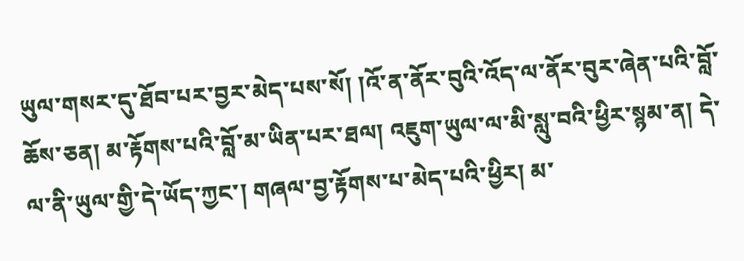ཡུལ་གསར་དུ་ཐོབ་པར་བྱར་མེད་པས་སོ། །འོ་ན་ནོར་བུའི་འོད་ལ་ནོར་བུར་ཞེན་པའི་བློ་ཆོས་ཅན། མ་རྟོགས་པའི་བློ་མ་ཡིན་པར་ཐལ། འཇུག་ཡུལ་ལ་མི་སླུ་བའི་ཕྱིར་སྙམ་ན། དེ་ལ་ནི་ཡུལ་གྱི་དེ་ཡོད་ཀྱང་། གཞལ་བྱ་རྟོགས་པ་མེད་པའི་ཕྱིར། མ་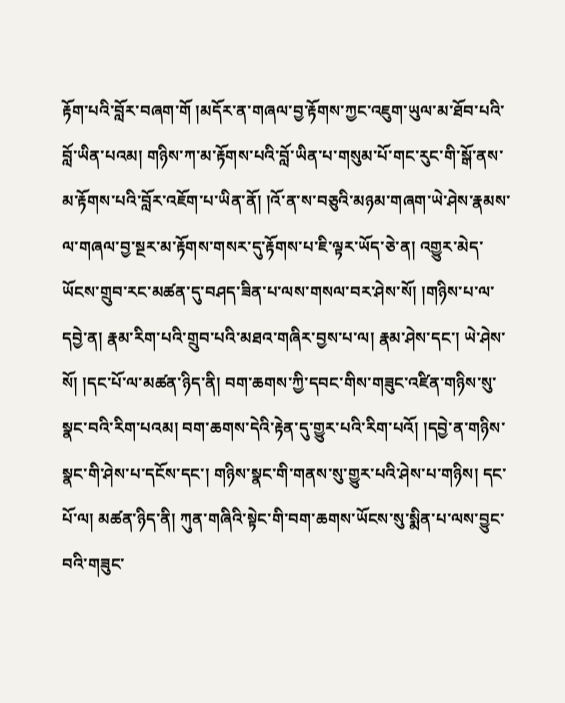རྟོག་པའི་བློར་བཞག་གོ །མདོར་ན་གཞལ་བྱ་རྟོགས་ཀྱང་འཇུག་ཡུལ་མ་ཐོབ་པའི་བློ་ཡིན་པའམ། གཉིས་ཀ་མ་རྟོགས་པའི་བློ་ཡིན་པ་གསུམ་པོ་གང་རུང་གི་སྒོ་ནས་མ་རྟོགས་པའི་བློར་འཇོག་པ་ཡིན་ནོ། །འོ་ན་ས་བཅུའི་མཉམ་གཞག་ཡེ་ཤེས་རྣམས་ལ་གཞལ་བྱ་སྔར་མ་རྟོགས་གསར་དུ་རྟོགས་པ་ཇི་ལྟར་ཡོད་ཅེ་ན། འགྱུར་མེད་ཡོངས་གྲུབ་རང་མཚན་དུ་བཤད་ཟིན་པ་ལས་གསལ་བར་ཤེས་སོ། །གཉིས་པ་ལ་དབྱེ་ན། རྣམ་རིག་པའི་གྲུབ་པའི་མཐའ་གཞིར་བྱས་པ་ལ། རྣམ་ཤེས་དང་། ཡེ་ཤེས་སོ། །དང་པོ་ལ་མཚན་ཉིད་ནི། བག་ཆགས་ཀྱི་དབང་གིས་གཟུང་འཛིན་གཉིས་སུ་སྣང་བའི་རིག་པའམ། བག་ཆགས་དེའི་རྟེན་དུ་གྱུར་པའི་རིག་པའོ། །དབྱེ་ན་གཉིས་སྣང་གི་ཤེས་པ་དངོས་དང་། གཉིས་སྣང་གི་གནས་སུ་གྱུར་པའི་ཤེས་པ་གཉིས། དང་པོ་ལ། མཚན་ཉིད་ནི། ཀུན་གཞིའི་སྟེང་གི་བག་ཆགས་ཡོངས་སུ་སྨིན་པ་ལས་བྱུང་བའི་གཟུང་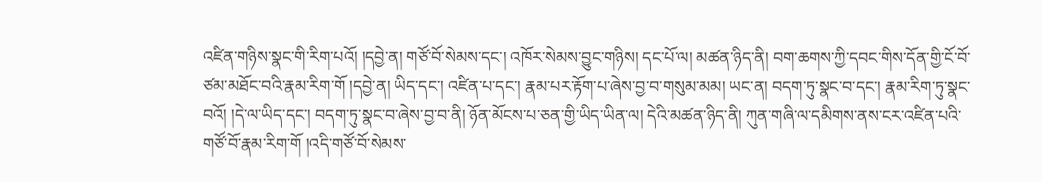འཛིན་གཉིས་སྣང་གི་རིག་པའོ། །དབྱེ་ན། གཙོ་བོ་སེམས་དང་། འཁོར་སེམས་བྱུང་གཉིས། དང་པོ་ལ། མཚན་ཉིད་ནི། བག་ཆགས་ཀྱི་དབང་གིས་དོན་གྱི་ངོ་བོ་ཙམ་མཐོང་བའི་རྣམ་རིག་གོ །དབྱེ་ན། ཡིད་དང་། འཛིན་པ་དང་། རྣམ་པར་རྟོག་པ་ཞེས་བྱ་བ་གསུམ་མམ། ཡང་ན། བདག་ཏུ་སྣང་བ་དང་། རྣམ་རིག་ཏུ་སྣང་བའོ། །དེ་ལ་ཡིད་དང་། བདག་ཏུ་སྣང་བ་ཞེས་བྱ་བ་ནི། ཉོན་མོངས་པ་ཅན་གྱི་ཡིད་ཡིན་ལ། དེའི་མཚན་ཉིད་ནི། ཀུན་གཞི་ལ་དམིགས་ནས་ངར་འཛིན་པའི་གཙོ་བོ་རྣམ་རིག་གོ །འདི་གཙོ་བོ་སེམས་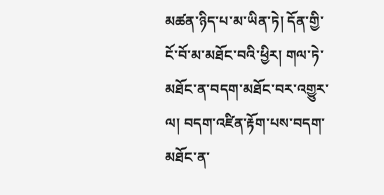མཚན་ཉིད་པ་མ་ཡིན་ཏེ། དོན་གྱི་ངོ་བོ་མ་མཐོང་བའི་ཕྱིར། གལ་ཏེ་མཐོང་ན་བདག་མཐོང་བར་འགྱུར་ལ། བདག་འཛིན་རྟོག་པས་བདག་མཐོང་ན་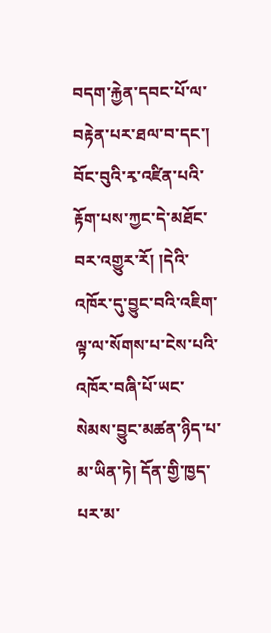བདག་རྐྱེན་དབང་པོ་ལ་བརྟེན་པར་ཐལ་བ་དང་། བོང་བུའི་རྭ་འཛིན་པའི་རྟོག་པས་ཀྱང་དེ་མཐོང་བར་འགྱུར་རོ། །དེའི་འཁོར་དུ་བྱུང་བའི་འཇིག་ལྟ་ལ་སོགས་པ་ངེས་པའི་འཁོར་བཞི་པོ་ཡང་སེམས་བྱུང་མཚན་ཉིད་པ་མ་ཡིན་ཏེ། དོན་གྱི་ཁྱད་པར་མ་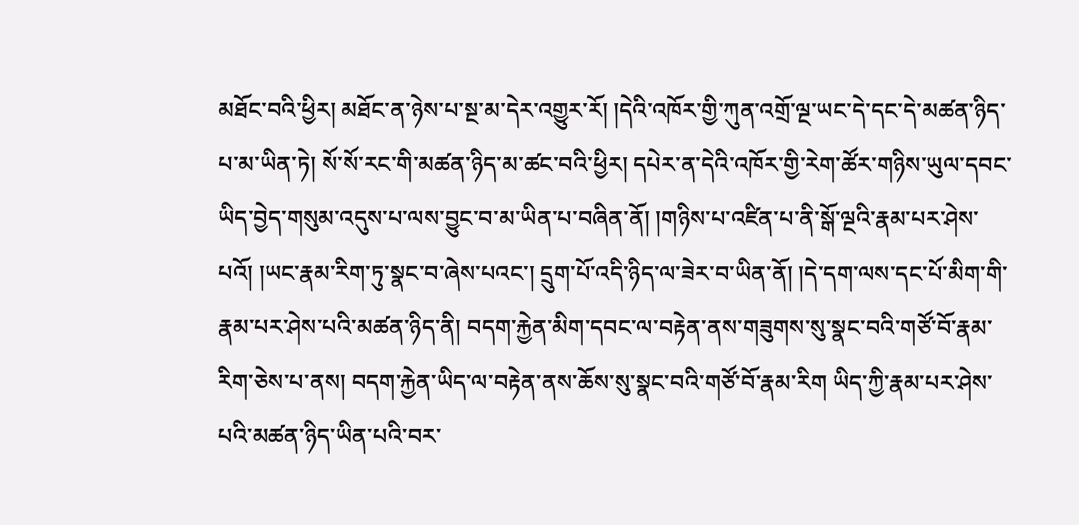མཐོང་བའི་ཕྱིར། མཐོང་ན་ཉེས་པ་སྔ་མ་དེར་འགྱུར་རོ། །དེའི་འཁོར་གྱི་ཀུན་འགྲོ་ལྔ་ཡང་དེ་དང་དེ་མཚན་ཉིད་པ་མ་ཡིན་ཏེ། སོ་སོ་རང་གི་མཚན་ཉིད་མ་ཚང་བའི་ཕྱིར། དཔེར་ན་དེའི་འཁོར་གྱི་རེག་ཚོར་གཉིས་ཡུལ་དབང་ཡིད་བྱེད་གསུམ་འདུས་པ་ལས་བྱུང་བ་མ་ཡིན་པ་བཞིན་ནོ། །གཉིས་པ་འཛིན་པ་ནི་སྒོ་ལྔའི་རྣམ་པར་ཤེས་པའོ། །ཡང་རྣམ་རིག་ཏུ་སྣང་བ་ཞེས་པའང་། དྲུག་པོ་འདི་ཉིད་ལ་ཟེར་བ་ཡིན་ནོ། །དེ་དག་ལས་དང་པོ་མིག་གི་རྣམ་པར་ཤེས་པའི་མཚན་ཉིད་ནི། བདག་རྐྱེན་མིག་དབང་ལ་བརྟེན་ནས་གཟུགས་སུ་སྣང་བའི་གཙོ་བོ་རྣམ་རིག་ཅེས་པ་ནས། བདག་རྐྱེན་ཡིད་ལ་བརྟེན་ནས་ཆོས་སུ་སྣང་བའི་གཙོ་བོ་རྣམ་རིག ཡིད་ཀྱི་རྣམ་པར་ཤེས་པའི་མཚན་ཉིད་ཡིན་པའི་བར་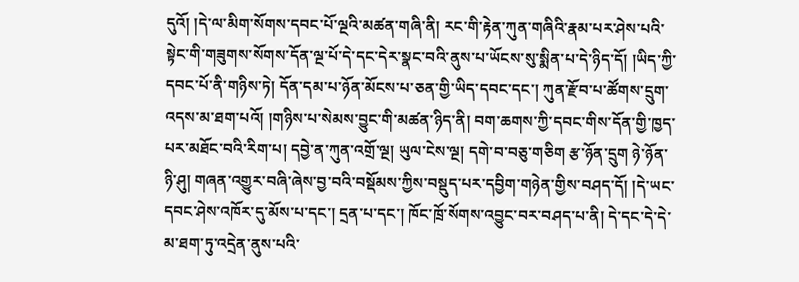དུའོ། །དེ་ལ་མིག་སོགས་དབང་པོ་ལྔའི་མཚན་གཞི་ནི། རང་གི་རྟེན་ཀུན་གཞིའི་རྣམ་པར་ཤེས་པའི་སྟེང་གི་གཟུགས་སོགས་དོན་ལྔ་པོ་དེ་དང་དེར་སྣང་བའི་ནུས་པ་ཡོངས་སུ་སྨིན་པ་དེ་ཉིད་དོ། །ཡིད་ཀྱི་དབང་པོ་ནི་གཉིས་ཏེ། དོན་དམ་པ་ཉོན་མོངས་པ་ཅན་གྱི་ཡིད་དབང་དང་། ཀུན་རྫོབ་པ་ཚོགས་དྲུག་འདས་མ་ཐག་པའོ། །གཉིས་པ་སེམས་བྱུང་གི་མཚན་ཉིད་ནི། བག་ཆགས་ཀྱི་དབང་གིས་དོན་གྱི་ཁྱད་པར་མཐོང་བའི་རིག་པ། དབྱེ་ན་ཀུན་འགྲོ་ལྔ། ཡུལ་ངེས་ལྔ། དགེ་བ་བཅུ་གཅིག རྩ་ཉོན་དྲུག ཉེ་ཉོན་ཉི་ཤུ། གཞན་འགྱུར་བཞི་ཞེས་བྱ་བའི་བསྡོམས་ཀྱིས་བསྡུད་པར་དབྱིག་གཉེན་གྱིས་བཤད་དོ། །དེ་ཡང་དབང་ཤེས་འཁོར་དུ་མོས་པ་དང་། དྲན་པ་དང་། ཁོང་ཁྲོ་སོགས་འབྱུང་བར་བཤད་པ་ནི། དེ་དང་དེ་དེ་མ་ཐག་ཏུ་འདྲེན་ནུས་པའི་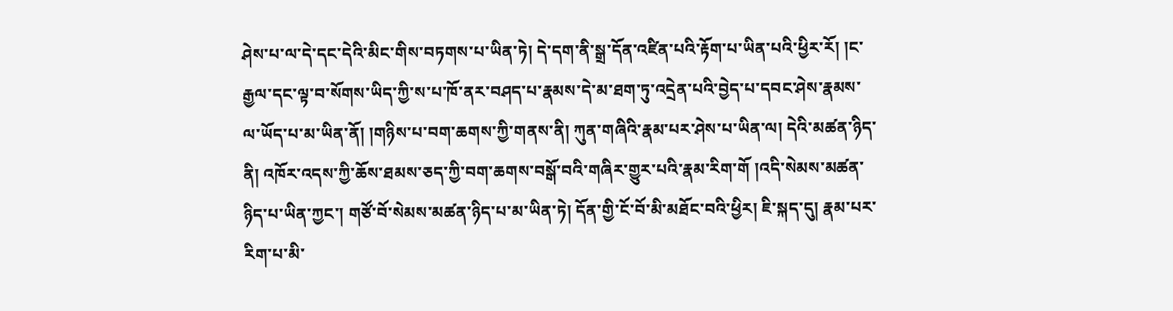ཤེས་པ་ལ་དེ་དང་དེའི་མིང་གིས་བཏགས་པ་ཡིན་ཏེ། དེ་དག་ནི་སྒྲ་དོན་འཛིན་པའི་རྟོག་པ་ཡིན་པའི་ཕྱིར་རོ། །ང་རྒྱལ་དང་ལྟ་བ་སོགས་ཡིད་ཀྱི་ས་པ་ཁོ་ནར་བཤད་པ་རྣམས་དེ་མ་ཐག་ཏུ་འདྲེན་པའི་བྱེད་པ་དབང་ཤེས་རྣམས་ལ་ཡོད་པ་མ་ཡིན་ནོ། །གཉིས་པ་བག་ཆགས་ཀྱི་གནས་ནི། ཀུན་གཞིའི་རྣམ་པར་ཤེས་པ་ཡིན་ལ། དེའི་མཚན་ཉིད་ནི། འཁོར་འདས་ཀྱི་ཆོས་ཐམས་ཅད་ཀྱི་བག་ཆགས་བསྒོ་བའི་གཞིར་གྱུར་པའི་རྣམ་རིག་གོ །འདི་སེམས་མཚན་ཉིད་པ་ཡིན་ཀྱང་། གཙོ་བོ་སེམས་མཚན་ཉིད་པ་མ་ཡིན་ཏེ། དོན་གྱི་ངོ་བོ་མི་མཐོང་བའི་ཕྱིར། ཇི་སྐད་དུ། རྣམ་པར་རིག་པ་མི་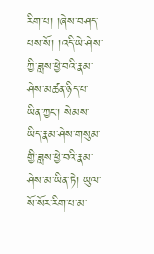རིག་པ། །ཞེས་བཤད་པས་སོ། །འདི་ཡེ་ཤེས་ཀྱི་ཟླས་ཕྱེ་བའི་རྣམ་ཤེས་མཚན་ཉིད་པ་ཡིན་ཀྱང་། སེམས་ཡིད་རྣམ་ཤེས་གསུམ་གྱི་ཟླས་ཕྱེ་བའི་རྣམ་ཤེས་མ་ཡིན་ཏེ། ཡུལ་སོ་སོར་རིག་པ་མ་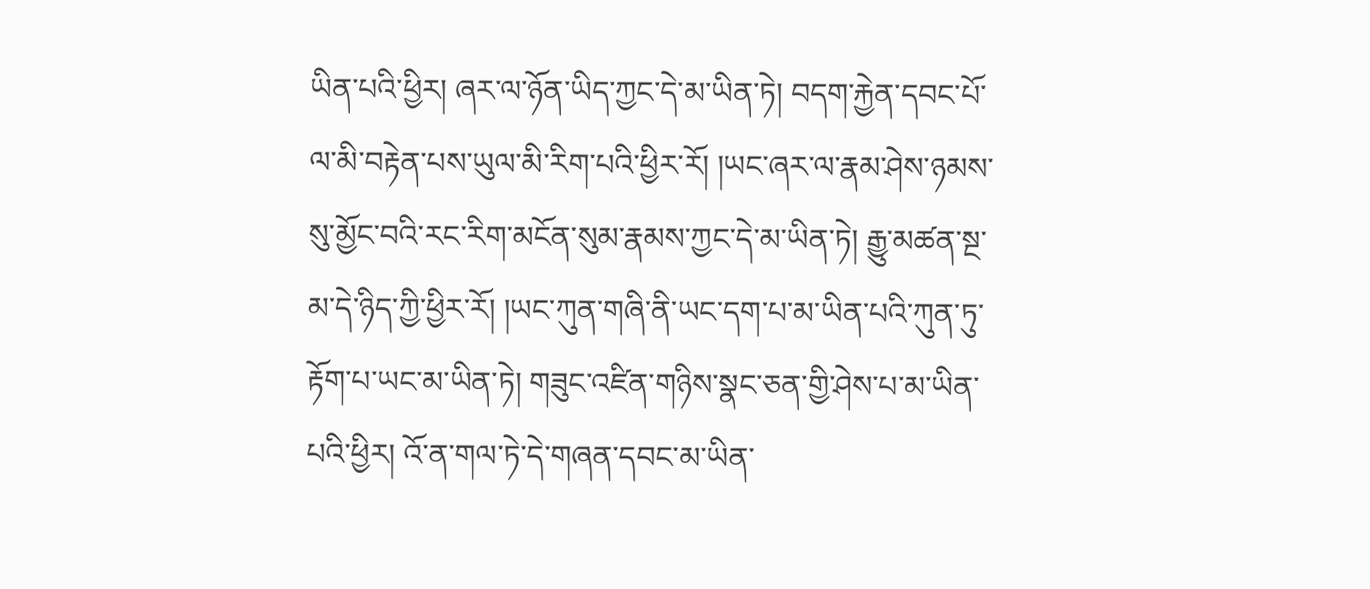ཡིན་པའི་ཕྱིར། ཞར་ལ་ཉོན་ཡིད་ཀྱང་དེ་མ་ཡིན་ཏེ། བདག་རྐྱེན་དབང་པོ་ལ་མི་བརྟེན་པས་ཡུལ་མི་རིག་པའི་ཕྱིར་རོ། །ཡང་ཞར་ལ་རྣམ་ཤེས་ཉམས་སུ་མྱོང་བའི་རང་རིག་མངོན་སུམ་རྣམས་ཀྱང་དེ་མ་ཡིན་ཏེ། རྒྱུ་མཚན་སྔ་མ་དེ་ཉིད་ཀྱི་ཕྱིར་རོ། །ཡང་ཀུན་གཞི་ནི་ཡང་དག་པ་མ་ཡིན་པའི་ཀུན་ཏུ་རྟོག་པ་ཡང་མ་ཡིན་ཏེ། གཟུང་འཛིན་གཉིས་སྣང་ཅན་གྱི་ཤེས་པ་མ་ཡིན་པའི་ཕྱིར། འོ་ན་གལ་ཏེ་དེ་གཞན་དབང་མ་ཡིན་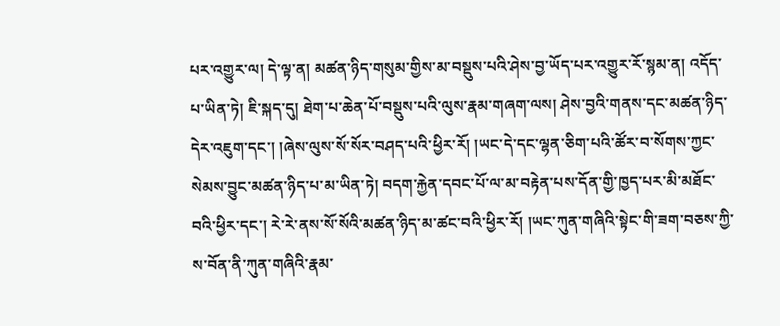པར་འགྱུར་ལ། དེ་ལྟ་ན། མཚན་ཉིད་གསུམ་གྱིས་མ་བསྡུས་པའི་ཤེས་བྱ་ཡོད་པར་འགྱུར་རོ་སྙམ་ན། འདོད་པ་ཡིན་ཏེ། ཇི་སྐད་དུ། ཐེག་པ་ཆེན་པོ་བསྡུས་པའི་ལུས་རྣམ་གཞག་ལས། ཤེས་བྱའི་གནས་དང་མཚན་ཉིད་དེར་འཇུག་དང་། །ཞེས་ལུས་སོ་སོར་བཤད་པའི་ཕྱིར་རོ། །ཡང་དེ་དང་ལྷན་ཅིག་པའི་ཚོར་བ་སོགས་ཀྱང་སེམས་བྱུང་མཚན་ཉིད་པ་མ་ཡིན་ཏེ། བདག་རྐྱེན་དབང་པོ་ལ་མ་བརྟེན་པས་དོན་གྱི་ཁྱད་པར་མི་མཐོང་བའི་ཕྱིར་དང་། རེ་རེ་ནས་སོ་སོའི་མཚན་ཉིད་མ་ཚང་བའི་ཕྱིར་རོ། །ཡང་ཀུན་གཞིའི་སྟེང་གི་ཟག་བཅས་ཀྱི་ས་བོན་ནི་ཀུན་གཞིའི་རྣམ་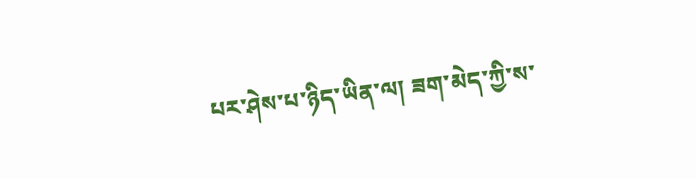པར་ཤེས་པ་ཉིད་ཡིན་ལ། ཟག་མེད་ཀྱི་ས་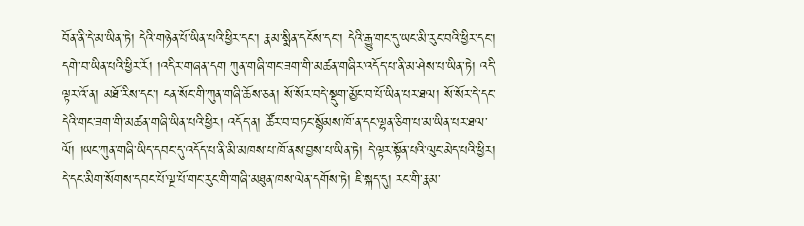བོན་ནི་དེ་མ་ཡིན་ཏེ། དེའི་གཉེན་པོ་ཡིན་པའི་ཕྱིར་དང་། རྣམ་སྨིན་དངོས་དང་། དེའི་རྒྱུ་གང་དུ་ཡང་མི་རུང་བའི་ཕྱིར་དང་། དགེ་བ་ཡིན་པའི་ཕྱིར་རོ། །འདིར་གཞན་དག ཀུན་གཞི་གང་ཟག་གི་མཚན་གཞིར་འདོད་པ་ནི་མ་ཤེས་པ་ཡིན་ཏེ། འདི་ལྟར་འོ་ན། མཐོ་རིས་དང་། ངན་སོང་གི་ཀུན་གཞི་ཆོས་ཅན། སོ་སོར་བདེ་སྡུག་མྱོང་བ་པོ་ཡིན་པར་ཐལ། སོ་སོར་དེ་དང་དེའི་གང་ཟག་གི་མཚན་གཞི་ཡིན་པའི་ཕྱིར། འདོད་ན། ཚོར་བ་བཏང་སྙོམས་ཁོ་ན་དང་ལྷན་ཅིག་པ་མ་ཡིན་པར་ཐལ་ལོ། །ཡང་ཀུན་གཞི་ཡིད་དབང་དུ་འདོད་པ་ནི་མི་མཁས་པ་ཁོ་ནས་བྱས་པ་ཡིན་ཏེ། དེ་ལྟར་སྟོན་པའི་ལུང་མེད་པའི་ཕྱིར། དེ་དང་མིག་སོགས་དབང་པོ་ལྔ་པོ་གང་རུང་གི་གཞི་མཐུན་ཁས་ལེན་དགོས་ཏེ། ཇི་སྐད་དུ། རང་གི་རྣམ་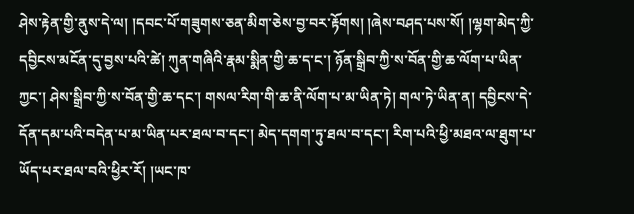ཤེས་རྟེན་གྱི་ནུས་དེ་ལ། །དབང་པོ་གཟུགས་ཅན་མིག་ཅེས་བྱ་བར་རྟོགས། །ཞེས་བཤད་པས་སོ། །ལྷག་མེད་ཀྱི་དབྱིངས་མངོན་དུ་བྱས་པའི་ཚེ། ཀུན་གཞིའི་རྣམ་སྨིན་གྱི་ཆ་ད་ང་། ཉོན་སྒྲིབ་ཀྱི་ས་བོན་གྱི་ཆ་ལོག་པ་ཡིན་ཀྱང་། ཤེས་སྒྲིབ་ཀྱི་ས་བོན་གྱི་ཆ་དང་། གསལ་རིག་གི་ཆ་ནི་ལོག་པ་མ་ཡིན་ཏེ། གལ་ཏེ་ཡིན་ན། དབྱིངས་དེ་དོན་དམ་པའི་བདེན་པ་མ་ཡིན་པར་ཐལ་བ་དང་། མེད་དགག་ཏུ་ཐལ་བ་དང་། རིག་པའི་ཕྱི་མཐའ་ལ་ཐུག་པ་ཡོད་པར་ཐལ་བའི་ཕྱིར་རོ། །ཡང་ཁ་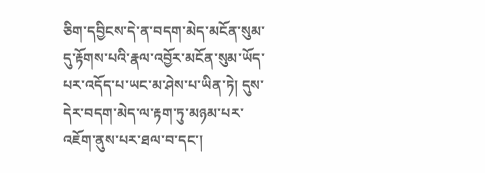ཅིག་དབྱིངས་དེ་ན་བདག་མེད་མངོན་སུམ་དུ་རྟོགས་པའི་རྣལ་འབྱོར་མངོན་སུམ་ཡོད་པར་འདོད་པ་ཡང་མ་ཤེས་པ་ཡིན་ཏེ། དུས་དེར་བདག་མེད་ལ་རྟག་ཏུ་མཉམ་པར་འཇོག་ནུས་པར་ཐལ་བ་དང་།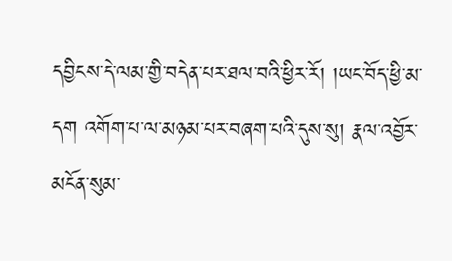དབྱིངས་དེ་ལམ་གྱི་བདེན་པར་ཐལ་བའི་ཕྱིར་རོ། །ཡང་བོད་ཕྱི་མ་དག འགོག་པ་ལ་མཉམ་པར་བཞག་པའི་དུས་སུ། རྣལ་འབྱོར་མངོན་སུམ་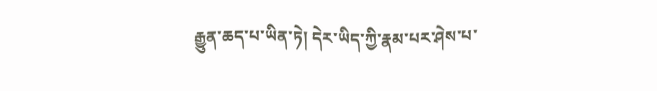རྒྱུན་ཆད་པ་ཡིན་ཏེ། དེར་ཡིད་ཀྱི་རྣམ་པར་ཤེས་པ་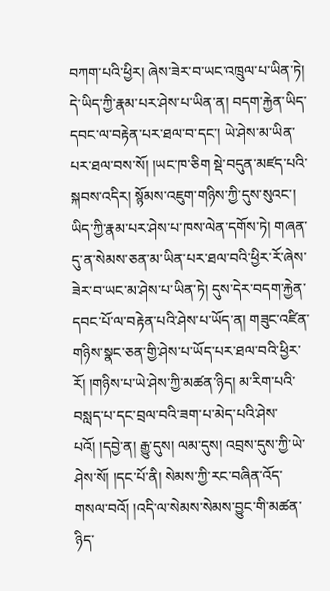བཀག་པའི་ཕྱིར། ཞེས་ཟེར་བ་ཡང་འཁྲུལ་པ་ཡིན་ཏེ། དེ་ཡིད་ཀྱི་རྣམ་པར་ཤེས་པ་ཡིན་ན། བདག་རྐྱེན་ཡིད་དབང་ལ་བརྟེན་པར་ཐལ་བ་དང་། ཡེ་ཤེས་མ་ཡིན་པར་ཐལ་བས་སོ། །ཡང་ཁ་ཅིག སྡེ་བདུན་མཛད་པའི་སྐབས་འདིར། སྙོམས་འཇུག་གཉིས་ཀྱི་དུས་སུའང་། ཡིད་ཀྱི་རྣམ་པར་ཤེས་པ་ཁས་ལེན་དགོས་ཏེ། གཞན་དུ་ན་སེམས་ཅན་མ་ཡིན་པར་ཐལ་བའི་ཕྱིར་རོ་ཞེས་ཟེར་བ་ཡང་མ་ཤེས་པ་ཡིན་ཏེ། དུས་དེར་བདག་རྐྱེན་དབང་པོ་ལ་བརྟེན་པའི་ཤེས་པ་ཡོད་ན། གཟུང་འཛིན་གཉིས་སྣང་ཅན་གྱི་ཤེས་པ་ཡོད་པར་ཐལ་བའི་ཕྱིར་རོ། །གཉིས་པ་ཡེ་ཤེས་ཀྱི་མཚན་ཉིད། མ་རིག་པའི་བསླད་པ་དང་བྲལ་བའི་ཟག་པ་མེད་པའི་ཤེས་པའོ། །དབྱེ་ན། རྒྱུ་དུས། ལམ་དུས། འབྲས་དུས་ཀྱི་ཡེ་ཤེས་སོ། །དང་པོ་ནི། སེམས་ཀྱི་རང་བཞིན་འོད་གསལ་བའོ། །འདི་ལ་སེམས་སེམས་བྱུང་གི་མཚན་ཉིད་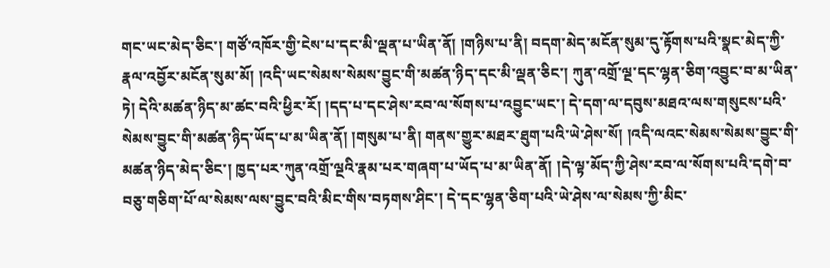གང་ཡང་མེད་ཅིང་། གཙོ་འཁོར་གྱི་ངེས་པ་དང་མི་ལྡན་པ་ཡིན་ནོ། །གཉིས་པ་ནི། བདག་མེད་མངོན་སུམ་དུ་རྟོགས་པའི་སྣང་མེད་ཀྱི་རྣལ་འབྱོར་མངོན་སུམ་མོ། །འདི་ཡང་སེམས་སེམས་བྱུང་གི་མཚན་ཉིད་དང་མི་ལྡན་ཅིང་། ཀུན་འགྲོ་ལྔ་དང་ལྷན་ཅིག་འབྱུང་བ་མ་ཡིན་ཏེ། དེའི་མཚན་ཉིད་མ་ཚང་བའི་ཕྱིར་རོ། །དད་པ་དང་ཤེས་རབ་ལ་སོགས་པ་འབྱུང་ཡང་། དེ་དག་ལ་དབུས་མཐའ་ལས་གསུངས་པའི་སེམས་བྱུང་གི་མཚན་ཉིད་ཡོད་པ་མ་ཡིན་ནོ། །གསུམ་པ་ནི། གནས་གྱུར་མཐར་ཐུག་པའི་ཡེ་ཤེས་སོ། །འདི་ལའང་སེམས་སེམས་བྱུང་གི་མཚན་ཉིད་མེད་ཅིང་། ཁྱད་པར་ཀུན་འགྲོ་ལྔའི་རྣམ་པར་གཞག་པ་ཡོད་པ་མ་ཡིན་ནོ། །དེ་ལྟ་མོད་ཀྱི་ཤེས་རབ་ལ་སོགས་པའི་དགེ་བ་བཅུ་གཅིག་པོ་ལ་སེམས་ལས་བྱུང་བའི་མིང་གིས་བཏགས་ཤིང་། དེ་དང་ལྷན་ཅིག་པའི་ཡེ་ཤེས་ལ་སེམས་ཀྱི་མིང་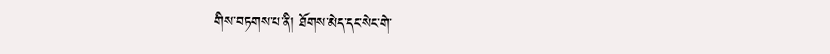གིས་བཏགས་པ་ནི། ཐོགས་མེད་དང་སེང་གེ་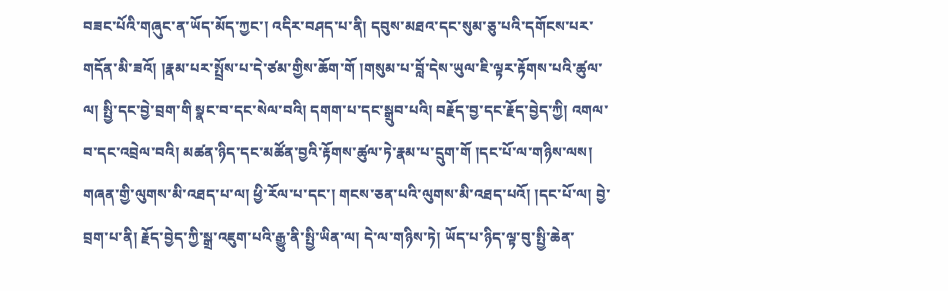བཟང་པོའི་གཞུང་ན་ཡོད་མོད་ཀྱང་། འདིར་བཤད་པ་ནི། དབུས་མཐའ་དང་སུམ་ཅུ་པའི་དགོངས་པར་གདོན་མི་ཟའོ། །རྣམ་པར་སྤྲོས་པ་དེ་ཙམ་གྱིས་ཆོག་གོ །གསུམ་པ་བློ་དེས་ཡུལ་ཇི་ལྟར་རྟོགས་པའི་ཚུལ་ལ། སྤྱི་དང་བྱེ་བྲག་གི སྣང་བ་དང་སེལ་བའི། དགག་པ་དང་སྒྲུབ་པའི། བརྗོད་བྱ་དང་རྗོད་བྱེད་ཀྱི། འགལ་བ་དང་འབྲེལ་བའི། མཚན་ཉིད་དང་མཚོན་བྱའི་རྟོགས་ཚུལ་ཏེ་རྣམ་པ་དྲུག་གོ །དང་པོ་ལ་གཉིས་ལས། གཞན་གྱི་ལུགས་མི་འཐད་པ་ལ། ཕྱི་རོལ་པ་དང་། གངས་ཅན་པའི་ལུགས་མི་འཐད་པའོ། །དང་པོ་ལ། བྱེ་བྲག་པ་ནི། རྗོད་བྱེད་ཀྱི་སྒྲ་འཇུག་པའི་རྒྱུ་ནི་སྤྱི་ཡིན་ལ། དེ་ལ་གཉིས་ཏེ། ཡོད་པ་ཉིད་ལྟ་བུ་སྤྱི་ཆེན་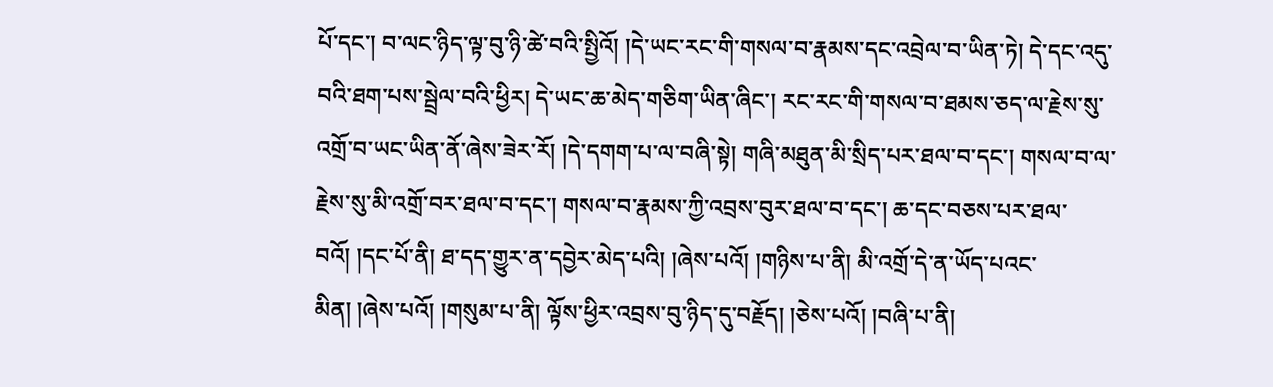པོ་དང་། བ་ལང་ཉིད་ལྟ་བུ་ཉི་ཚེ་བའི་སྤྱིའོ། །དེ་ཡང་རང་གི་གསལ་བ་རྣམས་དང་འབྲེལ་བ་ཡིན་ཏེ། དེ་དང་འདུ་བའི་ཐག་པས་སྦྲེལ་བའི་ཕྱིར། དེ་ཡང་ཆ་མེད་གཅིག་ཡིན་ཞིང་། རང་རང་གི་གསལ་བ་ཐམས་ཅད་ལ་རྗེས་སུ་འགྲོ་བ་ཡང་ཡིན་ནོ་ཞེས་ཟེར་རོ། །དེ་དགག་པ་ལ་བཞི་སྟེ། གཞི་མཐུན་མི་སྲིད་པར་ཐལ་བ་དང་། གསལ་བ་ལ་རྗེས་སུ་མི་འགྲོ་བར་ཐལ་བ་དང་། གསལ་བ་རྣམས་ཀྱི་འབྲས་བུར་ཐལ་བ་དང་། ཆ་དང་བཅས་པར་ཐལ་བའོ། །དང་པོ་ནི། ཐ་དད་གྱུར་ན་དབྱེར་མེད་པའི། །ཞེས་པའོ། །གཉིས་པ་ནི། མི་འགྲོ་དེ་ན་ཡོད་པའང་མིན། །ཞེས་པའོ། །གསུམ་པ་ནི། ལྟོས་ཕྱིར་འབྲས་བུ་ཉིད་དུ་བརྗོད། །ཅེས་པའོ། །བཞི་པ་ནི།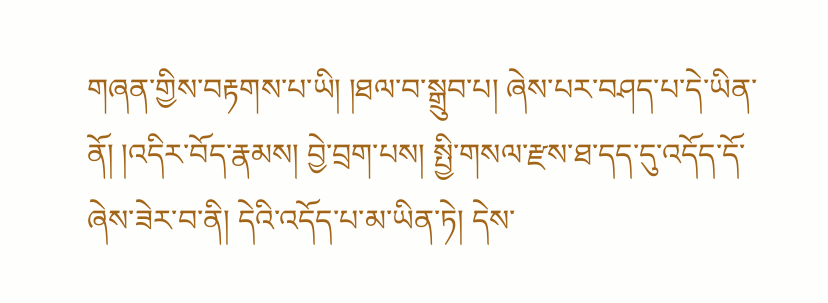གཞན་གྱིས་བརྟགས་པ་ཡི། །ཐལ་བ་སྒྲུབ་པ། ཞེས་པར་བཤད་པ་དེ་ཡིན་ནོ། །འདིར་བོད་རྣམས། བྱེ་བྲག་པས། སྤྱི་གསལ་རྫས་ཐ་དད་དུ་འདོད་དོ་ཞེས་ཟེར་བ་ནི། དེའི་འདོད་པ་མ་ཡིན་ཏེ། དེས་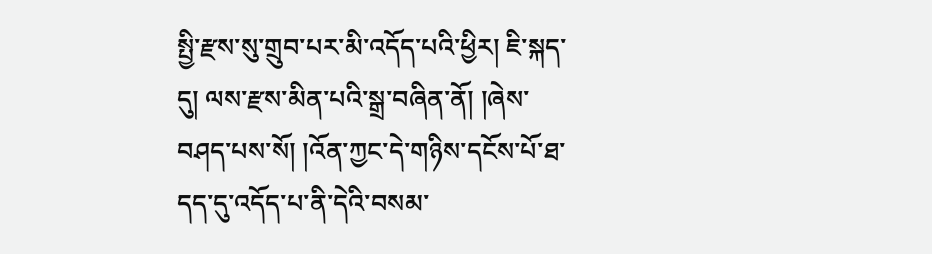སྤྱི་རྫས་སུ་གྲུབ་པར་མི་འདོད་པའི་ཕྱིར། ཇི་སྐད་དུ། ལས་རྫས་མིན་པའི་སྒྲ་བཞིན་ནོ། །ཞེས་བཤད་པས་སོ། །འོན་ཀྱང་དེ་གཉིས་དངོས་པོ་ཐ་དད་དུ་འདོད་པ་ནི་དེའི་བསམ་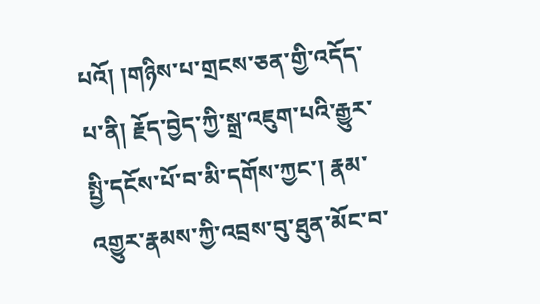པའོ། །གཉིས་པ་གྲངས་ཅན་གྱི་འདོད་པ་ནི། རྗོད་བྱེད་ཀྱི་སྒྲ་འཇུག་པའི་རྒྱུར་སྤྱི་དངོས་པོ་བ་མི་དགོས་ཀྱང་། རྣམ་འགྱུར་རྣམས་ཀྱི་འབྲས་བུ་ཐུན་མོང་བ་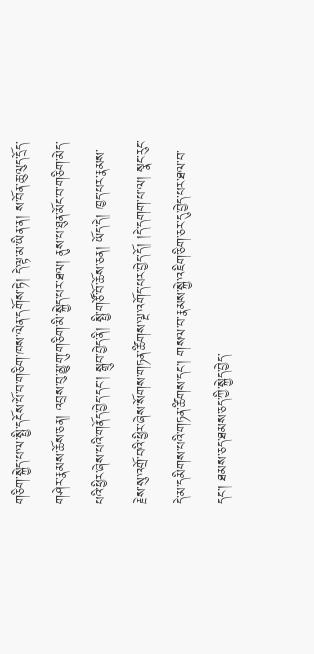གཅིག་སྐྱེད་པ་ལ་སྤྱི་དངོས་པོ་བ་གཅིག་ཁས་ལེན་དགོས་ཏེ། དེ་ལྟ་མ་ཡིན་ན། ས་བོན་ཆུ་ལུད་དྲོད་གཤེར་རྣམས་ཆོས་ཅན། འབྲས་བུ་མྱུ་གུ་གཅིག་མི་སྐྱེད་པར་ཐལ། ནུས་པ་ཐུན་མོང་བ་གཅིག་མེད་པའི་ཕྱིར་ཞེས་པའི་གནོད་བྱེད་དང་། སྒྲུབ་བྱེད་ནི། སྤྱི་གཙོ་བོ་ཆོས་ཅན། ཡོད་དེ། ཁྱད་པར་རྣམས་རྗེས་སུ་འགྲོ་བའི་ཕྱིར་ཞེས་སོགས་གཏན་ཚིགས་ལྔ་འགོད་པར་བྱེད་དོ། །དེ་དགག་པ་ལ། སྣང་རུང་དེ་མ་དམིགས་པའི་གཏན་ཚིགས་དང་། གསལ་བ་རྣམས་སྐྱེ་འཇིག་ཅིག་ཅར་དུ་བྱེད་པར་ཐལ་བ་དང་། ཐམས་ཅད་ཐམས་ཅད་ཀྱི་སྐྱེད་བྱེད་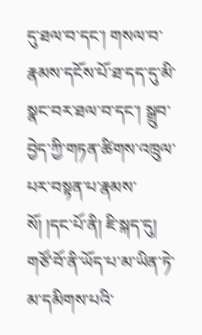དུ་ཐལ་བ་དང་། གསལ་བ་རྣམས་དངོས་པོ་ཐ་དད་དུ་མི་སྣང་བར་ཐལ་བ་དང་། སྒྲུབ་བྱེད་ཀྱི་གཏན་ཚིགས་འཁྲུལ་པར་བསྟན་པ་རྣམས་སོ། །དང་པོ་ནི། ཇི་སྐད་དུ། གཙོ་བོ་ནི་ཡོད་པ་མ་ཡིན་ཏེ་མ་དམིགས་པའི་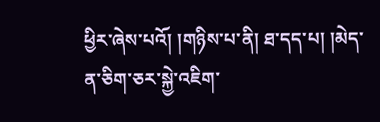ཕྱིར་ཞེས་པའོ། །གཉིས་པ་ནི། ཐ་དད་པ། །མེད་ན་ཅིག་ཅར་སྐྱེ་འཇིག་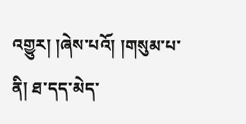འགྱུར། །ཞེས་པའོ། །གསུམ་པ་ནི། ཐ་དད་མེད་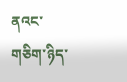ནའང་གཅིག་ཉིད་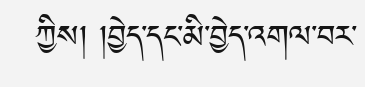ཀྱིས། །བྱེད་དང་མི་བྱེད་འགལ་བར་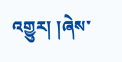འགྱུར། །ཞེས་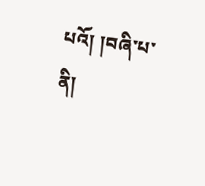པའོ། །བཞི་པ་ནི།